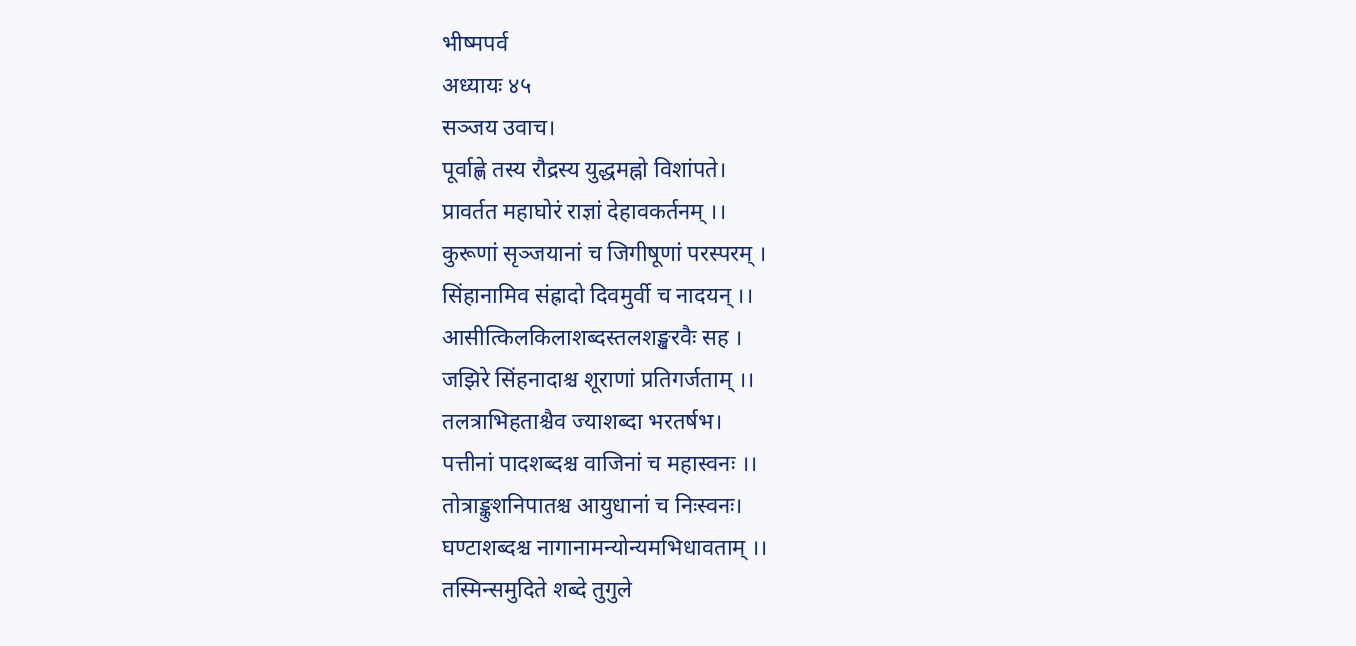भीष्मपर्व
अध्यायः ४५
सञ्जय उवाच।
पूर्वाह्णे तस्य रौद्रस्य युद्धमह्नो विशांपते।
प्रावर्तत महाघोरं राज्ञां देहावकर्तनम् ।।
कुरूणां सृञ्जयानां च जिगीषूणां परस्परम् ।
सिंहानामिव संह्रादो दिवमुर्वी च नादयन् ।।
आसीत्किलकिलाशब्दस्तलशङ्खरवैः सह ।
जझिरे सिंहनादाश्च शूराणां प्रतिगर्जताम् ।।
तलत्राभिहताश्चैव ज्याशब्दा भरतर्षभ।
पत्तीनां पादशब्दश्च वाजिनां च महास्वनः ।।
तोत्राङ्कुशनिपातश्च आयुधानां च निःस्वनः।
घण्टाशब्दश्च नागानामन्योन्यमभिधावताम् ।।
तस्मिन्समुदिते शब्दे तुगुले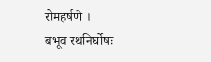रोमहर्षणे ।
बभूव रथनिर्घोषः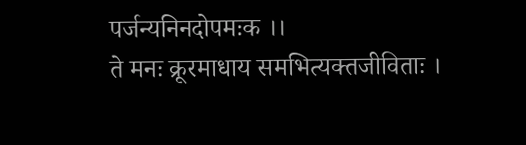पर्जन्यनिनदोपमःक ।।
ते मनः क्रूरमाधाय समभित्यक्तजीविताः ।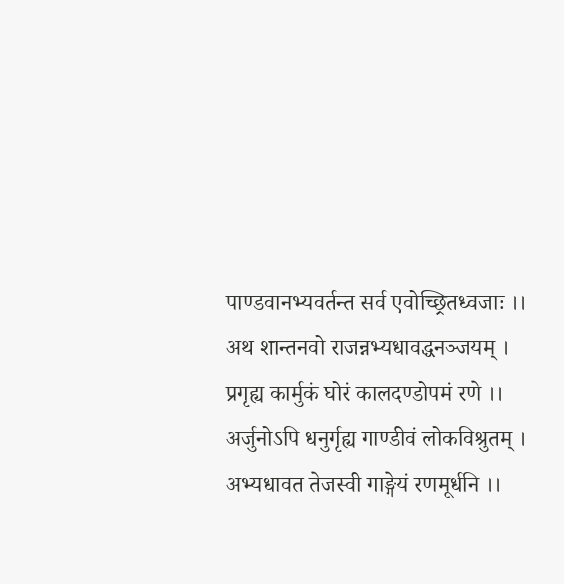पाण्डवानभ्यवर्तन्त सर्व एवोच्छ्रितध्वजाः ।।
अथ शान्तनवो राजन्नभ्यधावद्धनञ्जयम् ।
प्रगृह्य कार्मुकं घोरं कालदण्डोपमं रणे ।।
अर्जुनोऽपि धनुर्गृह्य गाण्डीवं लोकविश्रुतम् ।
अभ्यधावत तेजस्वी गाङ्गेयं रणमूर्धनि ।।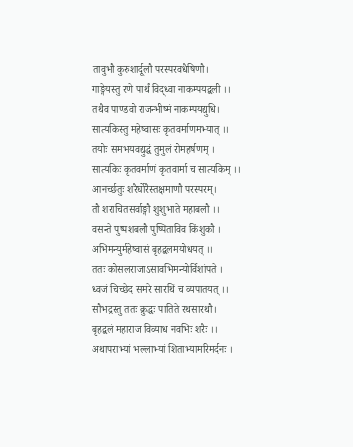तावुभौ कुरुशार्दूलौ परस्परवधैषिणौ।
गाङ्गेयस्तु रणे पार्थं विद्ध्वा नाकम्पयद्बली ।।
तथैव पाण्डवो राजन्भीष्मं नाकम्पयद्युधि।
सात्यकिस्तु महेष्वासः कृतवर्माणमभ्यात् ।।
तयोः समभयवद्युद्धं तुमुलं रोमहर्षणम् ।
सात्यकिः कृतवर्माणं कृतवार्मा च सात्यकिम् ।।
आनर्च्छतुः शरैर्घोरैस्तक्षमाणौ परस्परम्।
तौ शराचितसर्वाङ्गौ शुशुभाते महाबलौ ।।
वसन्ते पुष्पशबलौ पुष्पिताविव किंशुकौ ।
अभिमन्युर्महेष्वासं बृहद्बलमयोधयत् ।।
ततः कोसलराजाऽसावभिमन्योर्विशांपते ।
ध्वजं चिच्छेद समरे सारथिं च व्यपातयत् ।।
सौभद्रस्तु ततः क्रुद्धः पातिते रथसारथौ।
बृहद्बलं महाराज विव्याध नवभिः शरैः ।।
अथापराभ्यां भल्लाभ्यां शिताभ्यामरिमर्दनः ।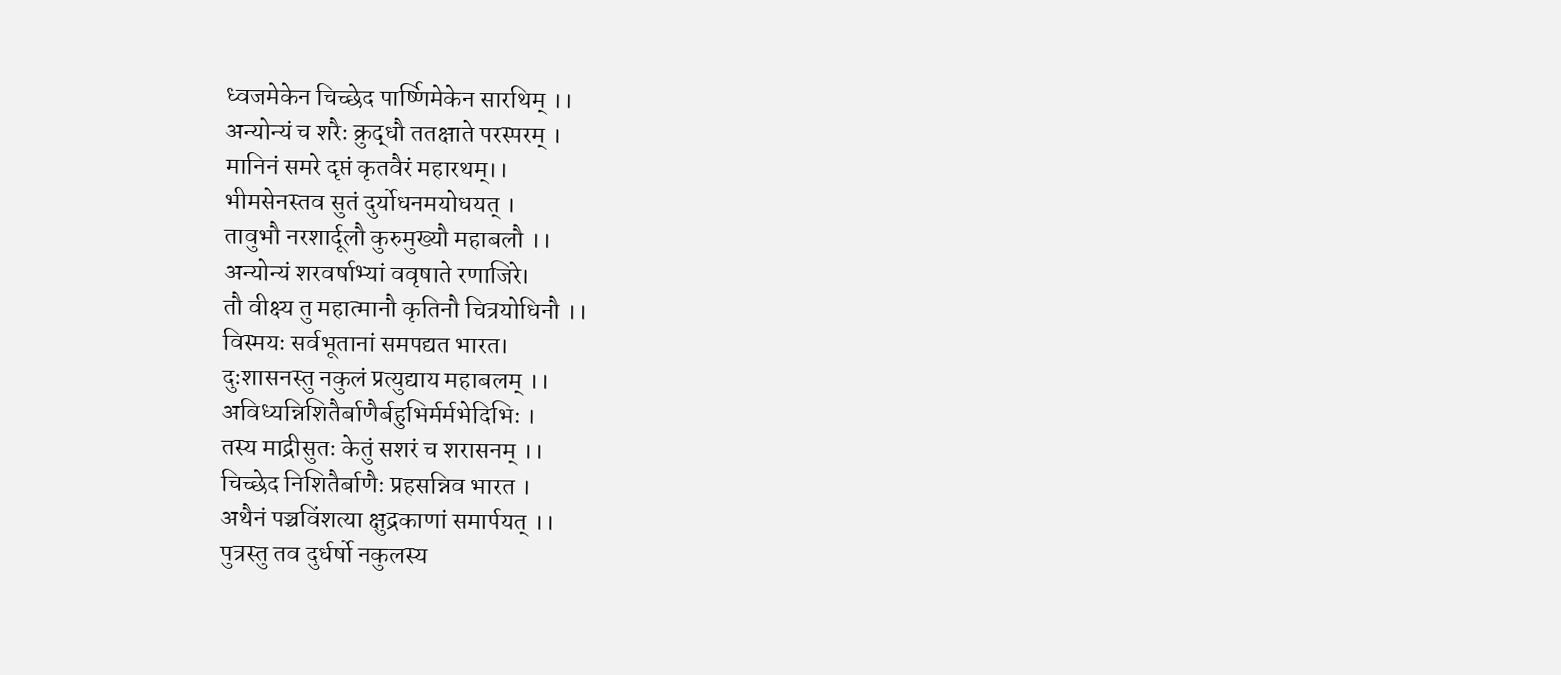ध्वजमेकेन चिच्छेद पार्ष्णिमेकेन सारथिम् ।।
अन्योन्यं च शरैः क्रुद्धौ ततक्षाते परस्परम् ।
मानिनं समरे दृप्तं कृतवैरं महारथम्।।
भीमसेनस्तव सुतं दुर्योधनमयोधयत् ।
तावुभौ नरशार्दूलौ कुरुमुख्यौ महाबलौ ।।
अन्योन्यं शरवर्षाभ्यां ववृषाते रणाजिरे।
तौ वीक्ष्य तु महात्मानौ कृतिनौ चित्रयोधिनौ ।।
विस्मयः सर्वभूतानां समपद्यत भारत।
दुःशासनस्तु नकुलं प्रत्युद्याय महाबलम् ।।
अविध्यन्निशितैर्बाणैर्बहुभिर्मर्मभेदिभिः ।
तस्य माद्रीसुतः केतुं सशरं च शरासनम् ।।
चिच्छेद निशितैर्बाणैः प्रहसन्निव भारत ।
अथैनं पञ्चविंशत्या क्षुद्रकाणां समार्पयत् ।।
पुत्रस्तु तव दुर्धर्षो नकुलस्य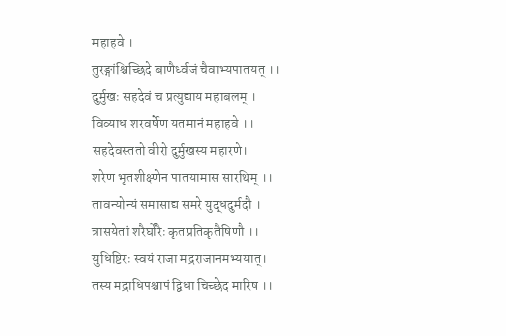महाहवे ।
तुरङ्गांश्चिच्छिदे बाणैर्ध्वजं चैवाभ्यपातयत् ।।
दुर्मुखः सहदेवं च प्रत्युद्याय महाबलम् ।
विव्याध शरवर्षेण यतमानं महाहवे ।।
सहदेवस्ततो वीरो दुर्मुखस्य महारणे।
शरेण भृतशीक्ष्णेन पातयामास सारथिम् ।।
तावन्योन्यं समासाद्य समरे युद्धदुर्मदौ ।
त्रासयेतां शरैर्घोरैः कृतप्रतिकृतैषिणौ ।।
युधिष्टिरः स्वयं राजा मद्रराजानमभ्ययात्।
तस्य मद्राधिपश्चापं द्विधा चिच्छेद मारिष ।।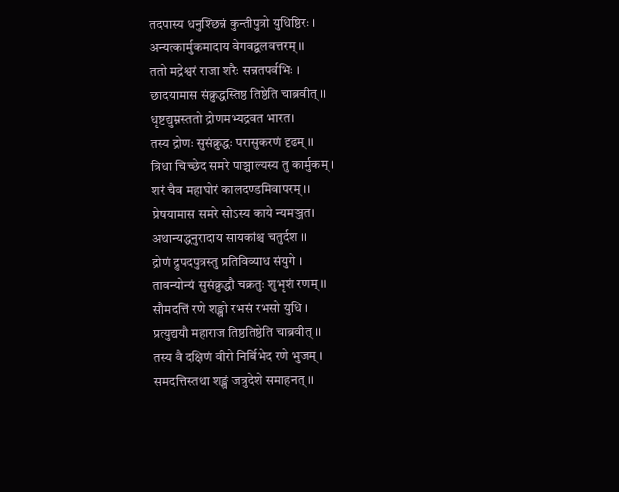तदपास्य धनुश्छिन्नं कुन्तीपुत्रो युधिष्ठिरः ।
अन्यत्कार्मुकमादाय वेगवद्बलवत्तरम् ।।
ततो मद्रेश्वरं राजा शरैः सन्नतपर्वभिः ।
छादयामास संक्रुद्धस्तिष्ठ तिष्ठेति चाब्रवीत् ।।
धृष्टद्युम्नस्ततो द्रोणमभ्यद्रवत भारत।
तस्य द्रोणः सुसंक्रुद्धः परासुकरणं दृढम् ।।
त्रिधा चिच्छेद समरे पाञ्चाल्यस्य तु कार्मुकम् ।
शरं चैव महाघोरं कालदण्डमिवापरम् ।।
प्रेषयामास समरे सोऽस्य काये न्यमञ्जत।
अथान्यद्धनुरादाय सायकांश्च चतुर्दश ।।
द्रोणं द्रुपदपुत्रस्तु प्रतिविव्याध संयुगे ।
तावन्योन्यं सुसंक्रुद्धौ चक्रतुः शुभृशं रणम् ।।
सौमदत्तिं रणे शङ्खो रभसं रभसो युधि ।
प्रत्युद्ययौ महाराज तिष्ठतिष्ठेति चाब्रवीत् ।।
तस्य वै दक्षिणं वीरो निर्बिभेद रणे भुजम् ।
समदत्तिस्तथा शङ्खं जत्रुदेशे समाहनत् ।।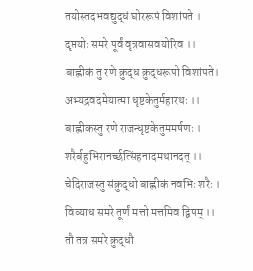तयोस्तदभवद्युद्धं घोररूपं विशांपते ।
दृप्तयोः समरे पूर्वं वृत्रवासवयोरिव ।।
बाह्लीकं तु रणे क्रुद्ध क्रुद्धरूपो विशांपते।
अभ्यद्रवदमेयात्मा धृष्टकेतुर्महारथः ।।
बाह्लीकस्तु रणे राजन्धृष्टकेतुममर्षणः ।
शरैर्बहुभिरानर्च्छत्सिंहनादमथानदत् ।।
चेदिराजस्तु संक्रुद्धो बाह्लीकं नवभिः शरैः ।
विव्याध समरे तूर्णं मत्तो मत्तमिव द्विपम् ।।
तौ तत्र समरे क्रुद्धौ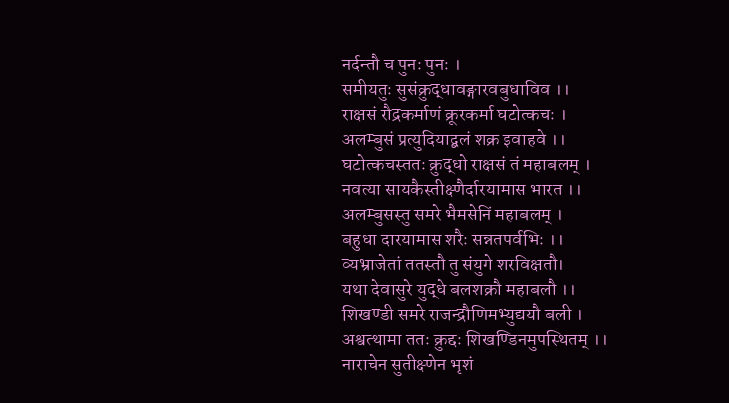नर्दन्तौ च पुनः पुनः ।
समीयतुः सुसंक्रुद्धावङ्गारवबुधाविव ।।
राक्षसं रौद्रकर्माणं क्रूरकर्मा घटोत्कचः ।
अलम्बुसं प्रत्युदियाद्बलं शक्र इवाहवे ।।
घटोत्कचस्ततः क्रुद्धो राक्षसं तं महाबलम् ।
नवत्या सायकैस्तीक्ष्णैर्दारयामास भारत ।।
अलम्बुसस्तु समरे भैमसेनिं महाबलम् ।
बहुधा दारयामास शरैः सन्नतपर्वभिः ।।
व्यभ्राजेतां ततस्तौ तु संयुगे शरविक्षतौ।
यथा देवासुरे युद्धे बलशक्रौ महाबलौ ।।
शिखण्डी समरे राजन्द्रौणिमभ्युद्ययौ बली ।
अश्वत्थामा ततः क्रुद्दः शिखण्डिनमुपस्थितम् ।।
नाराचेन सुतीक्ष्णेन भृशं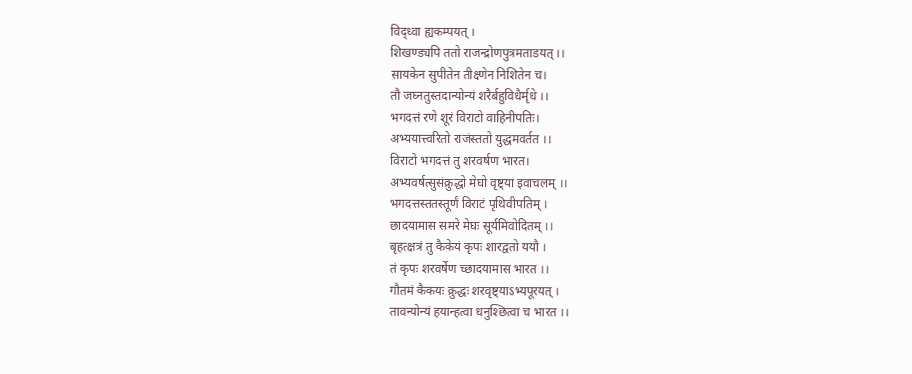विद्ध्वा ह्यकम्पयत् ।
शिखण्ड्यपि ततो राजन्द्रोणपुत्रमताडयत् ।।
सायकेन सुपीतेन तीक्ष्णेन निशितेन च।
तौ जघ्नतुस्तदान्योन्यं शरैर्बहुविधैर्मृधे ।।
भगदत्तं रणे शूरं विराटो वाहिनीपतिः।
अभ्ययात्त्वरितो राजंस्ततो युद्धमवर्तत ।।
विराटो भगदत्तं तु शरवर्षण भारत।
अभ्यवर्षत्सुसंक्रुद्धो मेघो वृष्ट्या इवाचलम् ।।
भगदत्तस्ततस्तूर्णं विराटं पृथिवीपतिम् ।
छादयामास समरे मेघः सूर्यमिवोदितम् ।।
बृहत्क्षत्रं तु कैकेयं कृपः शारद्वतो ययौ ।
तं कृपः शरवर्षेण च्छादयामास भारत ।।
गौतमं कैकयः क्रुद्धः शरवृष्ट्याऽभ्यपूरयत् ।
तावन्योन्यं हयान्हत्वा धनुश्छित्वा च भारत ।।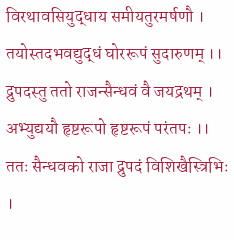विरथावसियुद्धाय समीयतुरमर्षणौ ।
तयोस्तदभवद्युद्धं घोररूपं सुदारुणम् ।।
द्रुपदस्तु ततो राजन्सैन्धवं वै जयद्रथम् ।
अभ्युद्ययौ हृष्टरूपो हृष्टरूपं परंतपः ।।
ततः सैन्धवको राजा द्रुपदं विशिखैस्त्रिभिः ।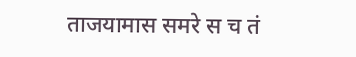ताजयामास समरे स च तं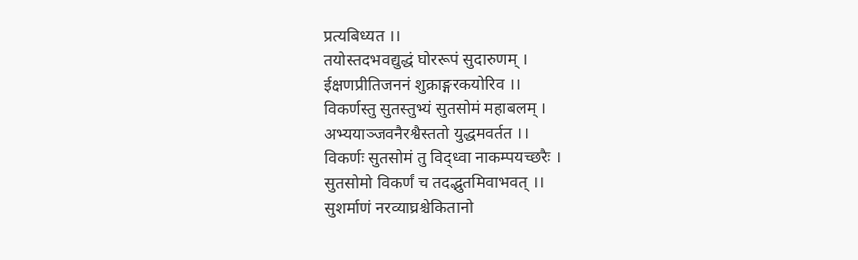प्रत्यबिध्यत ।।
तयोस्तदभवद्युद्धं घोररूपं सुदारुणम् ।
ईक्षणप्रीतिजननं शुक्राङ्गरकयोरिव ।।
विकर्णस्तु सुतस्तुभ्यं सुतसोमं महाबलम् ।
अभ्ययाञ्जवनैरश्वैस्ततो युद्धमवर्तत ।।
विकर्णः सुतसोमं तु विद्ध्वा नाकम्पयच्छरैः ।
सुतसोमो विकर्णं च तदद्भुतमिवाभवत् ।।
सुशर्माणं नरव्याघ्रश्चेकितानो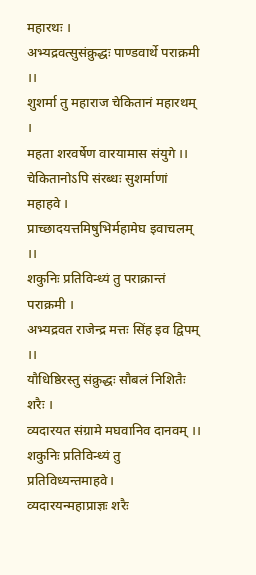महारथः ।
अभ्यद्रवत्सुसंक्रुद्धः पाण्डवार्थे पराक्रमी ।।
शुशर्मा तु महाराज चेकितानं महारथम् ।
महता शरवर्षेण वारयामास संयुगे ।।
चेकितानोऽपि संरब्धः सुशर्माणां महाहवे ।
प्राच्छादयत्तमिषुभिर्महामेघ इवाचलम् ।।
शकुनिः प्रतिविन्ध्यं तु पराक्रान्तं पराक्रमी ।
अभ्यद्रवत राजेन्द्र मत्तः सिंह इव द्विपम् ।।
यौधिष्ठिरस्तु संक्रुद्धः सौबलं निशितैः शरैः ।
व्यदारयत संग्रामे मघवानिव दानवम् ।।
शकुनिः प्रतिविन्ध्यं तु प्रतिविध्यन्तमाहवे।
व्यदारयन्महाप्राज्ञः शरैः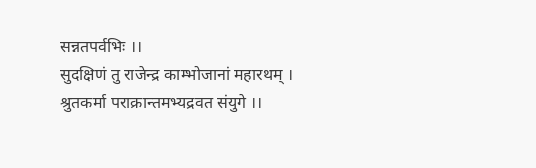सन्नतपर्वभिः ।।
सुदक्षिणं तु राजेन्द्र काम्भोजानां महारथम् ।
श्रुतकर्मा पराक्रान्तमभ्यद्रवत संयुगे ।।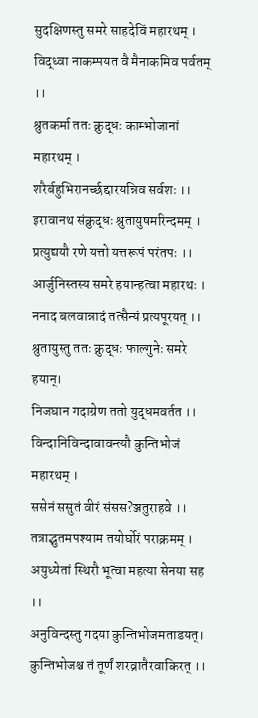सुदक्षिणस्तु समरे साहदेविं महारथम् ।
विद्ध्वा नाकम्पयत वै मैनाकमिव पर्वतम् ।।
श्रुतकर्मा ततः क्रुद्धः काम्भोजानां महारथम् ।
शरैर्बहुभिरानर्च्छद्दारयन्निव सर्वशः ।।
इरावानथ संक्रुद्धः श्रुतायुषमरिन्दमम् ।
प्रत्युद्ययौ रणे यत्तो यत्तरूपं परंतपः ।।
आर्जुनिस्तस्य समरे हयान्हत्वा महारथः ।
ननाद बलवान्नादं तत्सैन्यं प्रत्यपूरयत् ।।
श्रुतायुस्तु ततः क्रुद्धः फाल्गुनेः समरे हयान्।
निजघान गदाग्रेण ततो युद्धमवर्तत ।।
विन्दानिविन्दावावन्त्यौ कुन्तिभोजं महारथम् ।
ससेनं ससुतं वीरं संसस?ञ्जतुराहवे ।।
तत्राद्भुतमपश्याम तयोर्घोरं पराक्रमम् ।
अयुध्येतां स्थिरौ भूत्वा महत्या सेनया सह ।।
अनुविन्दस्तु गदया कुन्तिभोजमताडयत्।
कुन्तिभोजश्च तं तूर्णं शरव्रातैरवाकिरत् ।।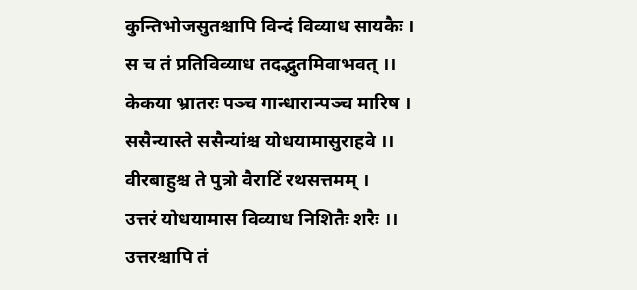कुन्तिभोजसुतश्चापि विन्दं विव्याध सायकैः ।
स च तं प्रतिविव्याध तदद्भुतमिवाभवत् ।।
केकया भ्रातरः पञ्च गान्धारान्पञ्च मारिष ।
ससैन्यास्ते ससैन्यांश्च योधयामासुराहवे ।।
वीरबाहुश्च ते पुत्रो वैराटिं रथसत्तमम् ।
उत्तरं योधयामास विव्याध निशितैः शरैः ।।
उत्तरश्चापि तं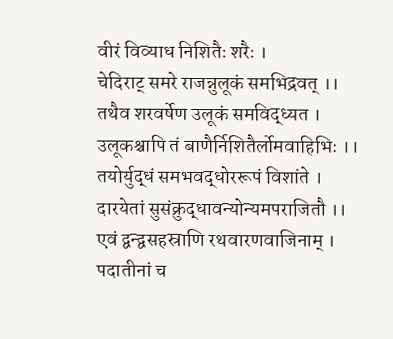वीरं विव्याध निशितैः शरैः ।
चेदिराट् समरे राजन्नुलूकं समभिद्रवत् ।।
तथैव शरवर्षेण उलूकं समविद्ध्यत ।
उलूकश्चापि तं बाणैर्निशितैर्लोमवाहिभिः ।।
तयोर्युद्धं समभवद्धोररूपं विशांते ।
दारयेतां सुसंक्रुद्धावन्योन्यमपराजितौ ।।
एवं द्वन्द्वसहस्राणि रथवारणवाजिनाम् ।
पदातीनां च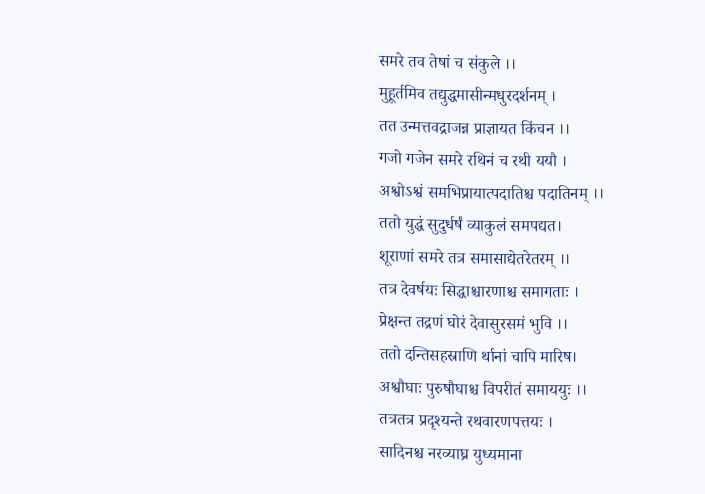समरे तव तेषां च संकुले ।।
मुहूर्तमिव तद्युद्धमासीन्मधुरदर्शनम् ।
तत उन्मत्तवद्राजन्न प्राज्ञायत किंचन ।।
गजो गजेन समरे रथिनं च रथी ययौ ।
अश्वोऽश्वं समभिप्रायात्पदातिश्च पदातिनम् ।।
ततो युद्धं सुदुर्धर्षं व्याकुलं समपद्यत।
शूराणां समरे तत्र समासाद्येतरेतरम् ।।
तत्र देवर्षयः सिद्धाश्चारणाश्च समागताः ।
प्रेक्षन्त तद्रणं घोरं देवासुरसमं भुवि ।।
ततो दन्तिसहस्राणि र्थानां चापि मारिष।
अश्वौघाः पुरुषौघाश्च विपरीतं समाययुः ।।
तत्रतत्र प्रदृश्यन्ते रथवारणपत्तयः ।
सादिनश्च नरव्याघ्र युध्यमाना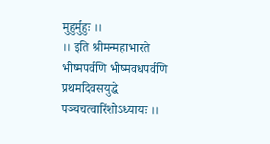मुहुर्मुहुः ।।
।। इति श्रीमन्महाभारते भीष्मपर्वणि भीष्मवधपर्वणि
प्रथमदिवसयुद्धे पञ्चचत्वारिंशोऽध्यायः ।।